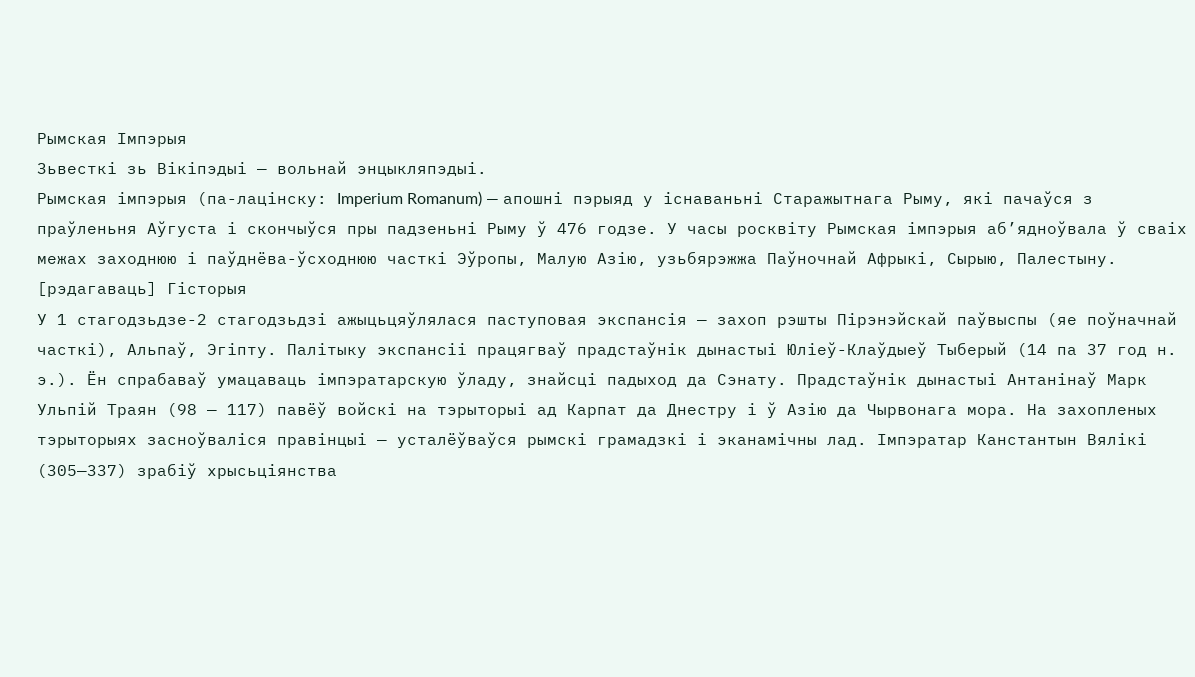Рымская Імпэрыя
Зьвесткі зь Вікіпэдыі — вольнай энцыкляпэдыі.
Рымская імпэрыя (па-лацінску: Imperium Romanum) — апошні пэрыяд у існаваньні Старажытнага Рыму, які пачаўся з праўленьня Аўгуста і скончыўся пры падзеньні Рыму ў 476 годзе. У часы росквіту Рымская імпэрыя аб’ядноўвала ў сваіх межах заходнюю і паўднёва-ўсходнюю часткі Эўропы, Малую Азію, узьбярэжжа Паўночнай Афрыкі, Сырыю, Палестыну.
[рэдагаваць] Гісторыя
У 1 стагодзьдзе-2 стагодзьдзі ажыцьцяўлялася паступовая экспансія — захоп рэшты Пірэнэйскай паўвыспы (яе поўначнай часткі), Альпаў, Эгіпту. Палітыку экспансіі працягваў прадстаўнік дынастыі Юліеў-Клаўдыеў Тыберый (14 па 37 год н. э.). Ён спрабаваў умацаваць імпэратарскую ўладу, знайсці падыход да Сэнату. Прадстаўнік дынастыі Антанінаў Марк Ульпій Траян (98 — 117) павёў войскі на тэрыторыі ад Карпат да Днестру і ў Азію да Чырвонага мора. На захопленых тэрыторыях засноўваліся правінцыі — усталёўваўся рымскі грамадзкі і эканамічны лад. Імпэратар Канстантын Вялікі (305—337) зрабіў хрысьціянства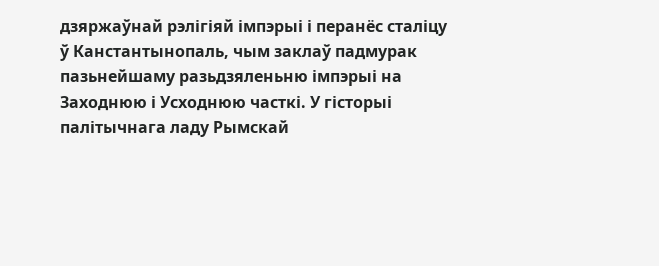дзяржаўнай рэлігіяй імпэрыі і перанёс сталіцу ў Канстантынопаль, чым заклаў падмурак пазьнейшаму разьдзяленьню імпэрыі на Заходнюю і Усходнюю часткі. У гісторыі палітычнага ладу Рымскай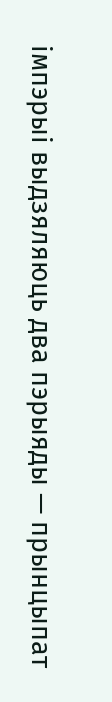імпэрыі выдзяляюць два пэрыяды — прынцыпат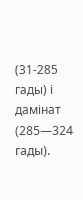(31-285 гады) і дамінат (285—324 гады).